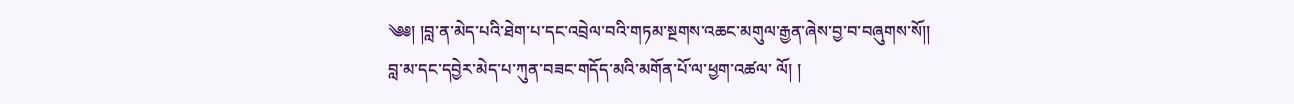༄༅། །བླ་ན་མེད་པའི་ཐེག་པ་དང་འབྲེལ་བའི་གཏམ་སྔགས་འཆང་མགུལ་རྒྱན་ཞེས་བྱ་བ་བཞུགས་སོ།།
བླ་མ་དང་དབྱེར་མེད་པ་ཀུན་བཟང་གདོད་མའི་མགོན་པོ་ལ་ཕྱག་འཚལ་ ལོ། །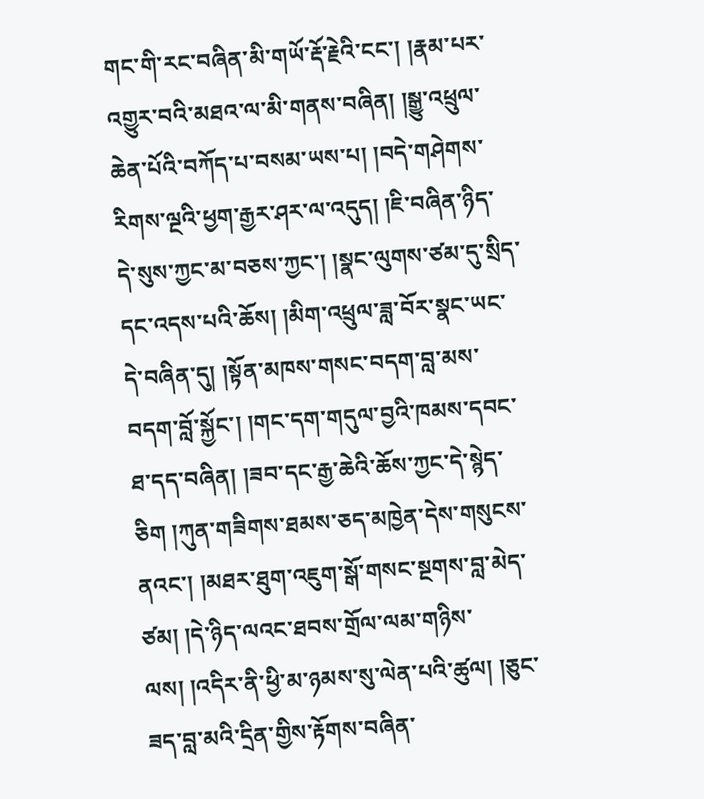གང་གི་རང་བཞིན་མི་གཡོ་རྡོ་རྗེའི་ངང་། །རྣམ་པར་འགྱུར་བའི་མཐའ་ལ་མི་གནས་བཞིན། །སྒྱུ་འཕྲུལ་ཆེན་པོའི་བཀོད་པ་བསམ་ཡས་པ། །བདེ་གཤེགས་རིགས་ལྔའི་ཕྱག་རྒྱར་ཤར་ལ་འདུད། །ཇི་བཞིན་ཉིད་དེ་སུས་ཀྱང་མ་བཅས་ཀྱང་། །སྣང་ལུགས་ཙམ་དུ་སྲིད་དང་འདས་པའི་ཆོས། །མིག་འཕྲུལ་ཟླ་བོར་སྣང་ཡང་དེ་བཞིན་དུ། །སྟོན་མཁས་གསང་བདག་བླ་མས་བདག་བློ་སྐྱོང་། །གང་དག་གདུལ་བྱའི་ཁམས་དབང་ཐ་དད་བཞིན། །ཟབ་དང་རྒྱ་ཆེའི་ཆོས་ཀྱང་དེ་སྙེད་ཅིག །ཀུན་གཟིགས་ཐམས་ཅད་མཁྱེན་དེས་གསུངས་ ནའང་། །མཐར་ཐུག་འཇུག་སྒོ་གསང་སྔགས་བླ་མེད་ཙམ། །དེ་ཉིད་ལའང་ཐབས་གྲོལ་ལམ་གཉིས་ལས། །འདིར་ནི་ཕྱི་མ་ཉམས་སུ་ལེན་པའི་ཚུལ། །ཅུང་ཟད་བླ་མའི་དྲིན་གྱིས་རྟོགས་བཞིན་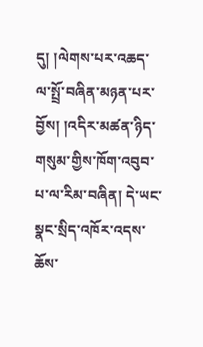དུ། །ལེགས་པར་འཆད་ལ་སྤྲོ་བཞིན་མཉན་པར་བྱོས། །འདིར་མཚན་ཉིད་གསུམ་གྱིས་ཁོག་འབུབ་པ་ལ་རིམ་བཞིན། དེ་ཡང་སྣང་སྲིད་འཁོར་འདས་ཆོས་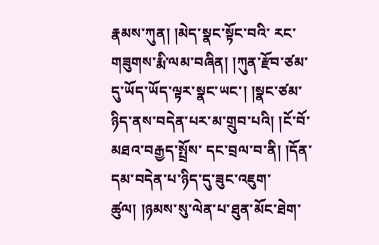རྣམས་ཀུན། །མེད་སྣང་སྟོང་བའི་ རང་གཟུགས་རྨི་ལམ་བཞིན། །ཀུན་རྫོབ་ཙམ་དུ་ཡོད་ཡོད་ལྟར་སྣང་ཡང་། །སྣང་ཙམ་ཉིད་ནས་བདེན་པར་མ་གྲུབ་པའི། །ངོ་བོ་མཐའ་བརྒྱད་སྤྲོས་ དང་བྲལ་བ་ནི། །དོན་དམ་བདེན་པ་ཉིད་དུ་ཟུང་འཇུག་ཚུལ། །ཉམས་སུ་ལེན་པ་ཐུན་མོང་ཐེག་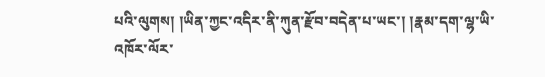པའི་ལུགས། །ཡིན་ཀྱང་འདིར་ནི་ཀུན་རྫོབ་བདེན་པ་ཡང་། །རྣམ་དག་ལྷ་ཡི་འཁོར་ལོར་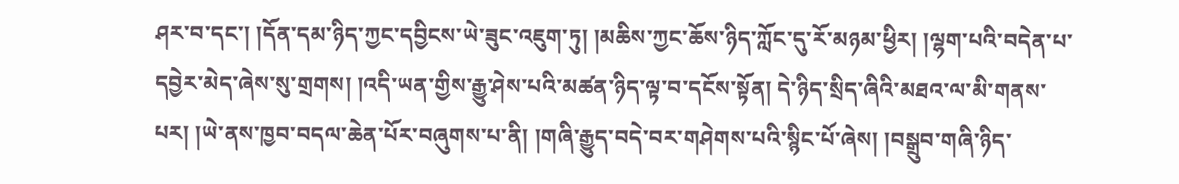ཤར་བ་དང་། །དོན་དམ་ཉིད་ཀྱང་དབྱིངས་ཡེ་ཟུང་འཇུག་ཏུ། །མཆིས་ཀྱང་ཆོས་ཉིད་ཀློང་དུ་རོ་མཉམ་ཕྱིར། །ལྷག་པའི་བདེན་པ་དབྱེར་མེད་ཞེས་སུ་གྲགས། །འདི་ཡན་གྱིས་རྒྱུ་ཤེས་པའི་མཚན་ཉིད་ལྟ་བ་དངོས་སྟོན། དེ་ཉིད་སྲིད་ཞིའི་མཐའ་ལ་མི་གནས་པར། །ཡེ་ནས་ཁྱབ་བདལ་ཆེན་པོར་བཞུགས་པ་ནི། །གཞི་རྒྱུད་བདེ་བར་གཤེགས་པའི་སྙིང་པོ་ཞེས། །བསྒྲུབ་གཞི་ཉིད་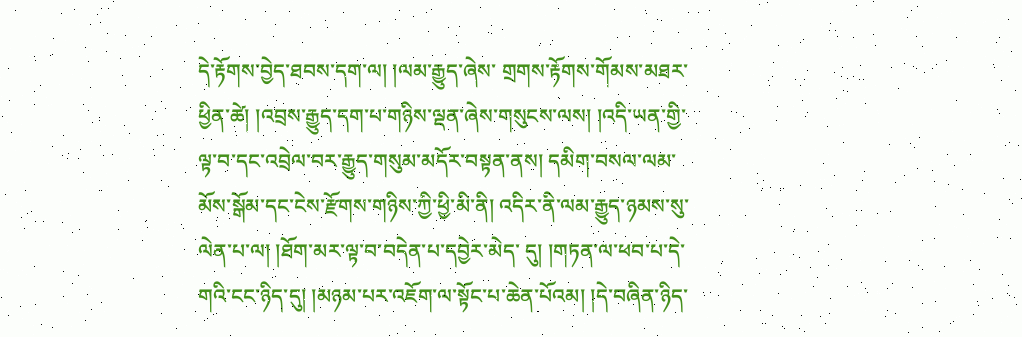དེ་རྟོགས་བྱེད་ཐབས་དག་ལ། །ལམ་རྒྱུད་ཞེས་ གྲགས་རྟོགས་གོམས་མཐར་ཕྱིན་ཚེ། །འབྲས་རྒྱུད་དག་པ་གཉིས་ལྡན་ཞེས་གསུངས་ལས། །འདི་ཡན་གྱི་ལྟ་བ་དང་འབྲེལ་བར་རྒྱུད་གསུམ་མདོར་བསྟན་ནས། དམིག་བསལ་ལམ་མོས་སྒོམ་དང་ངེས་རྫོགས་གཉིས་ཀྱི་ཕྱི་མི་ནི། འདིར་ནི་ལམ་རྒྱུད་ཉམས་སུ་ལེན་པ་ལ། །ཐོག་མར་ལྟ་བ་བདེན་པ་དབྱེར་མེད་ དུ། །གཏན་ལ་ཕབ་པ་དེ་གའི་ངང་ཉིད་དུ། །མཉམ་པར་འཇོག་ལ་སྟོང་པ་ཆེན་པོའམ། །དེ་བཞིན་ཉིད་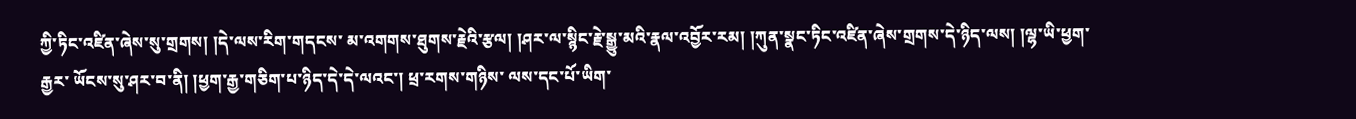ཀྱི་ཏིང་འཛིན་ཞེས་སུ་གྲགས། །དེ་ལས་རིག་གདངས་ མ་འགགས་ཐུགས་རྗེའི་རྩལ། །ཤར་ལ་སྙིང་རྗེ་སྒྱུ་མའི་རྣལ་འབྱོར་རམ། །ཀུན་སྣང་ཏིང་འཛིན་ཞེས་གྲགས་དེ་ཉིད་ལས། །ལྷ་ཡི་ཕྱག་རྒྱར་ ཡོངས་སུ་ཤར་བ་ནི། །ཕྱག་རྒྱ་གཅིག་པ་ཉིད་དེ་དེ་ལའང་། ཕྲ་རགས་གཉིས་ ལས་དང་པོ་ཡིག་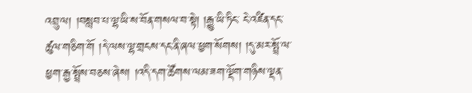འབྲུ་ལ། །བསླབ་པ་ལྷ་ཡི་ས་བོན་གསལ་བ་སྟེ། །རྒྱུ་ཡི་ཏིང་ ངེ་འཛིན་དང་ཚུལ་གཅིག་གོ །དེ་ལས་ལྷ་གྲངས་དང་ནི་ཞལ་ཕྱག་སོགས། །དུ་མར་སྤྲོ་ལ་ཕྱག་རྒྱ་སྤྲོས་བཅས་ཞེས། །འདི་དག་ཚོགས་ལམ་ཟག་ལྡོག་གཉིས་ལྡན་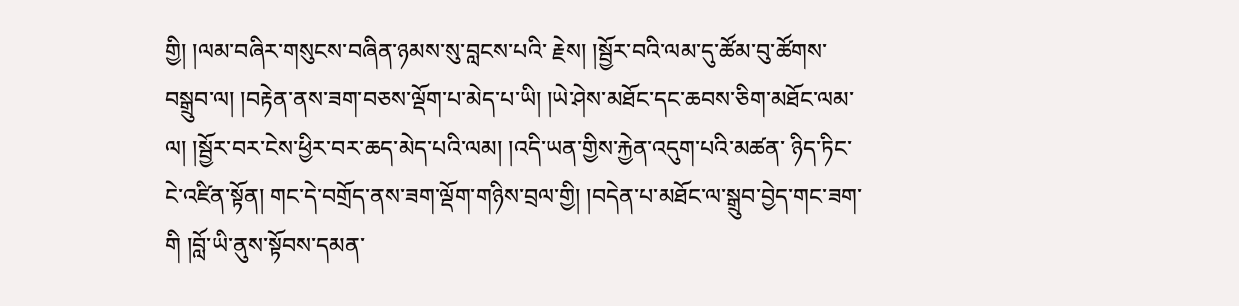གྱི། །ལམ་བཞིར་གསུངས་བཞིན་ཉམས་སུ་བླངས་པའི་ རྗེས། །སྦྱོར་བའི་ལམ་དུ་ཚོམ་བུ་ཚོགས་བསྒྲུབ་ལ། །བརྟེན་ནས་ཟག་བཅས་ལྡོག་པ་མེད་པ་ཡི། །ཡེ་ཤེས་མཐོང་དང་ཆབས་ཅིག་མཐོང་ལམ་ལ། །སྦྱོར་བར་ངེས་ཕྱིར་བར་ཆད་མེད་པའི་ལམ། །འདི་ཡན་གྱིས་རྐྱེན་འདུག་པའི་མཚན་ ཉིད་ཏིང་ངེ་འཛིན་སྟོན། གང་དེ་བགྲོད་ནས་ཟག་ལྡོག་གཉིས་བྲལ་གྱི། །བདེན་པ་མཐོང་ལ་སྒྲུབ་བྱེད་གང་ཟག་གི །བློ་ཡི་ནུས་སྟོབས་དམན་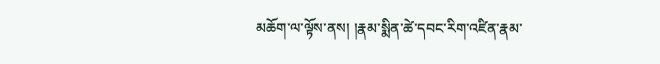མཆོག་ལ་ལྟོས་ནས། །རྣམ་སྨིན་ཚེ་དབང་རིག་འཛིན་རྣམ་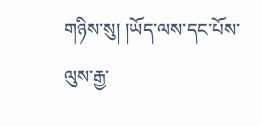གཉིས་སུ། །ཡོད་ལས་དང་པོས་ལུས་རྒྱ་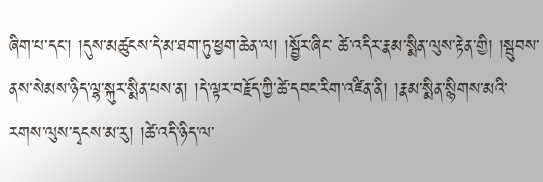ཞིག་པ་དང་། །དུས་མཚུངས་དེ་མ་ཐག་ཏུ་ཕྱག་ཆེན་ལ། །སྦྱོར་ཞིང་ ཚེ་འདིར་རྣམ་སྨིན་ལུས་རྟེན་གྱི། །སྦུབས་ནས་སེམས་ཉིད་ལྷ་སྐུར་སྨིན་པས་ན། །དེ་ལྟར་བརྗོད་ཀྱི་ཚེ་དབང་རིག་འཛིན་ནི། །རྣམ་སྨིན་སྙིགས་མའི་རགས་ལུས་དྭངས་མ་རུ། །ཚེ་འདི་ཉིད་ལ་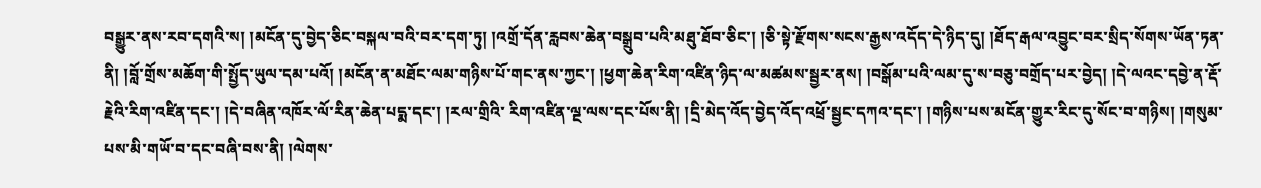བསྒྱུར་ནས་རབ་དགའི་ས། །མངོན་དུ་བྱེད་ཅིང་བསྐལ་བའི་བར་དག་ཏུ། །འགྲོ་དོན་རླབས་ཆེན་བསྒྲུབ་པའི་མཐུ་ཐོབ་ཅིང་། །ཅི་སྟེ་རྫོགས་སངས་རྒྱས་འདོད་དེ་ཉིད་དུ། །ཐོད་རྒལ་འབྱུང་བར་སྲིད་སོགས་ཡོན་ཏན་ནི། །བློ་གྲོས་མཆོག་གི་སྤྱོད་ཡུལ་དམ་པའོ། །མངོན་ན་མཐོང་ལམ་གཉིས་པོ་གང་ནས་ཀྱང་། །ཕྱག་ཆེན་རིག་འཛིན་ཉིད་ལ་མཚམས་སྦྱར་ནས། །བསྒོམ་པའི་ལམ་དུ་ས་བཅུ་བགྲོད་པར་བྱེད། །དེ་ལའང་དབྱེ་ན་རྡོ་ རྗེའི་རིག་འཛིན་དང་། །དེ་བཞིན་འཁོར་ལོ་རིན་ཆེན་པདྨ་དང་། །རལ་གྲིའི་ རིག་འཛིན་ལྔ་ལས་དང་པོས་ནི། །དྲི་མེད་འོད་བྱེད་འོད་འཕྲོ་སྦྱང་དཀའ་དང་། །གཉིས་པས་མངོན་གྱུར་རིང་དུ་སོང་བ་གཉིས། །གསུམ་པས་མི་གཡོ་བ་དང་བཞི་བས་ནི། །ལེགས་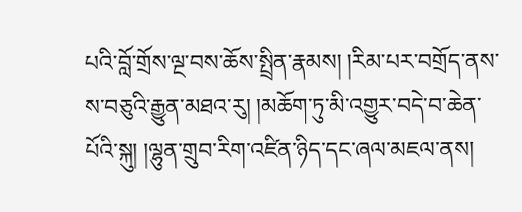པའི་བློ་གྲོས་ལྔ་བས་ཆོས་སྤྲིན་རྣམས། །རིམ་པར་བགྲོད་ནས་ས་བཅུའི་རྒྱུན་མཐའ་རུ། །མཆོག་ཏུ་མི་འགྱུར་བདེ་བ་ཆེན་པོའི་སྐུ། །ལྷུན་གྲུབ་རིག་འཛིན་ཉིད་དང་ཞལ་མཇལ་ནས།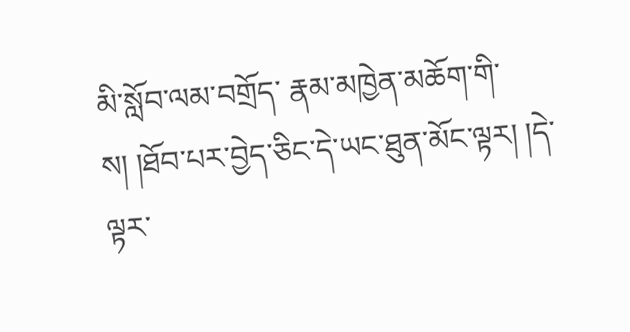མི་སློབ་ལམ་བགྲོད་ རྣམ་མཁྱེན་མཆོག་གི་ས། །ཐོབ་པར་བྱེད་ཅིང་དེ་ཡང་ཐུན་མོང་ལྟར། །དེ་ལྟར་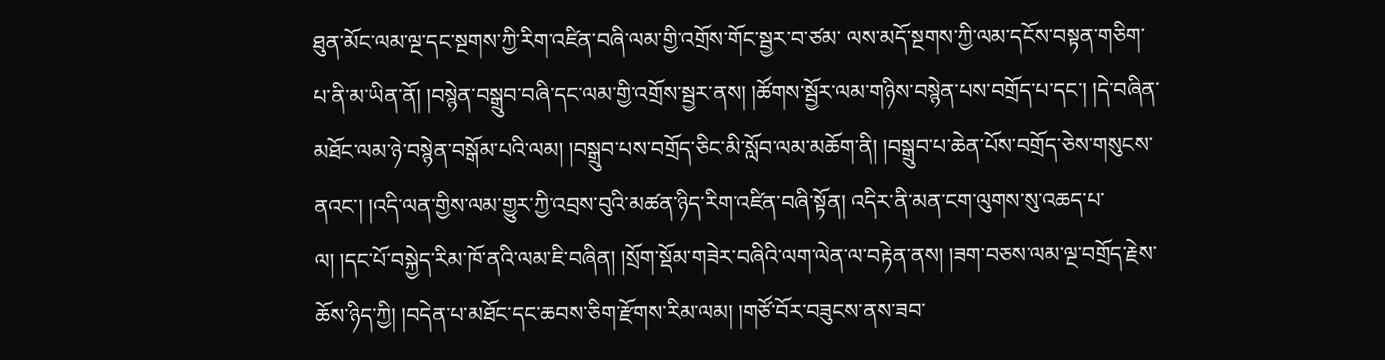ཐུན་མོང་ལམ་ལྔ་དང་སྔགས་ཀྱི་རིག་འཛིན་བཞི་ལམ་གྱི་འགྲོས་གོང་སྦྱར་བ་ཙམ་ ལས་མདོ་སྔགས་ཀྱི་ལམ་དངོས་བསྟན་གཅིག་པ་ནི་མ་ཡིན་ནོ། །བསྙེན་བསྒྲུབ་བཞི་དང་ལམ་གྱི་འགྲོས་སྦྱར་ནས། །ཚོགས་སྦྱོར་ལམ་གཉིས་བསྙེན་པས་བགྲོད་པ་དང་། །དེ་བཞིན་མཐོང་ལམ་ཉེ་བསྙེན་བསྒོམ་པའི་ལམ། །བསྒྲུབ་པས་བགྲོད་ཅིང་མི་སློབ་ལམ་མཆོག་ནི། །བསྒྲུབ་པ་ཆེན་པོས་བགྲོད་ཅེས་གསུངས་ནའང་། །འདི་ལན་གྱིས་ལམ་གྱུར་ཀྱི་འབྲས་བུའི་མཚན་ཉིད་རིག་འཛིན་བཞི་སྟོན། འདིར་ནི་མན་ངག་ལུགས་སུ་འཆད་པ་ལ། །དང་པོ་བསྐྱེད་རིམ་ཁོ་ནའི་ལམ་ཇི་བཞིན། །སྲོག་སྡོམ་གཟེར་བཞིའི་ལག་ལེན་ལ་བརྟེན་ནས། །ཟག་བཅས་ལམ་ལྔ་བགྲོད་རྗེས་ཆོས་ཉིད་ཀྱི། །བདེན་པ་མཐོང་དང་ཆབས་ཅིག་རྫོགས་རིམ་ལམ། །གཙོ་བོར་བཟུངས་ནས་ཟབ་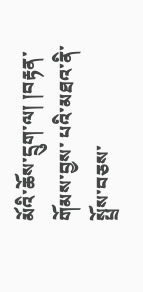མོའི་ཆོས་དྲུག་ལ། །བརྟན་གོམས་བྱས་ པའི་མཐའ་ནི་སྤྲོས་བཅས་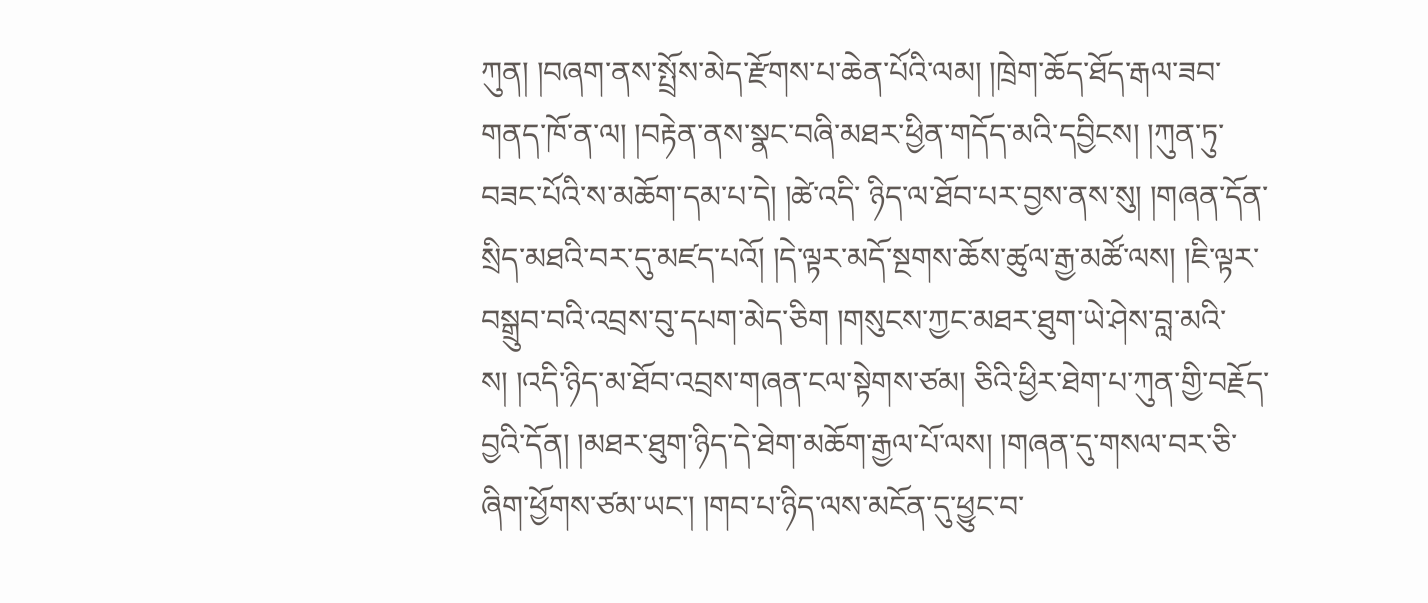ཀུན། །བཞག་ནས་སྤྲོས་མེད་རྫོགས་པ་ཆེན་པོའི་ལམ། །ཁྲེག་ཆོད་ཐོད་རྒལ་ཟབ་གནད་ཁོ་ན་ལ། །བརྟེན་ནས་སྣང་བཞི་མཐར་ཕྱིན་གདོད་མའི་དབྱིངས། །ཀུན་ཏུ་བཟང་པོའི་ས་མཆོག་དམ་པ་དེ། །ཚེ་འདི་ ཉིད་ལ་ཐོབ་པར་བྱས་ནས་སུ། །གཞན་དོན་སྲིད་མཐའི་བར་དུ་མཛད་པའོ། །དེ་ལྟར་མདོ་སྔགས་ཆོས་ཚུལ་རྒྱ་མཚོ་ལས། །ཇི་ལྟར་བསྒྲུབ་བའི་འབྲས་བུ་དཔག་མེད་ཅིག །གསུངས་ཀྱང་མཐར་ཐུག་ཡེ་ཤེས་བླ་མའི་ས། །འདི་ཉིད་མ་ཐོབ་འབྲས་གཞན་ངལ་སྟེགས་ཙམ། ཅིའི་ཕྱིར་ཐེག་པ་ཀུན་གྱི་བརྗོད་བྱའི་དོན། །མཐར་ཐུག་ཉིད་དེ་ཐེག་མཆོག་རྒྱལ་པོ་ལས། །གཞན་དུ་གསལ་བར་ཅི་ཞིག་ཕྱོགས་ཙམ་ཡང་། །གབ་པ་ཉིད་ལས་མངོན་དུ་ཕྱུང་བ་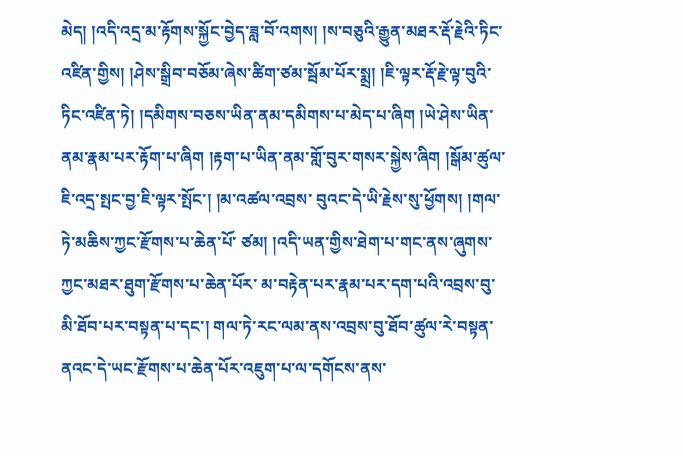མེད། །འདི་འདྲ་མ་རྟོགས་སྐྱོང་བྱེད་ཟླ་བོ་འགས། །ས་བཅུའི་རྒྱུན་མཐར་རྡོ་རྗེའི་ཏིང་འཛིན་གྱིས། །ཤེས་སྒྲིབ་བཅོམ་ཞེས་ཚིག་ཙམ་སྦོམ་པོར་སྨྲ། །ཇི་ལྟར་རྡོ་རྗེ་ལྟ་བུའི་ཏིང་འཛིན་ཏེ། །དམིགས་བཅས་ཡིན་ནམ་དམིགས་པ་མེད་པ་ཞིག །ཡེ་ཤེས་ཡིན་ནམ་རྣམ་པར་རྟོག་པ་ཞིག །རྟག་པ་ཡིན་ནམ་གློ་བུར་གསར་སྐྱེས་ཞིག །སྒོམ་ཚུལ་ཇི་འདྲ་སྤང་བྱ་ཇི་ལྟར་སྤོང་། །མ་འཚལ་འབྲས་ བུའང་དེ་ཡི་རྗེས་སུ་ཕྱོགས། །གལ་ཏེ་མཆིས་ཀྱང་རྫོགས་པ་ཆེན་པོ་ ཙམ། །འདི་ཡན་གྱིས་ཐེག་པ་གང་ནས་ཞུགས་ཀྱང་མཐར་ཐུག་རྫོགས་པ་ཆེན་པོར་ མ་བརྟེན་པར་རྣམ་པར་དག་པའི་འབྲས་བུ་མི་ཐོབ་པར་བསྟན་པ་དང་། གལ་ཏེ་རང་ལམ་ནས་འབྲས་བུ་ཐོབ་ཚུལ་རེ་བསྟན་ནའང་དེ་ཡང་རྫོགས་པ་ཆེན་པོར་འཇུག་པ་ལ་དགོངས་ནས་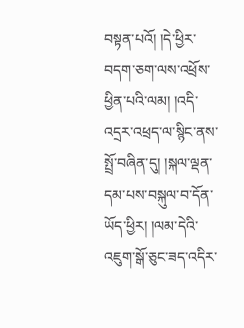བསྟན་པའོ། །དེ་ཕྱིར་བདག་ཅག་ལས་འཕྲོས་ཕྱིན་པའི་ལམ། །འདི་འདྲར་འཕྲད་ལ་སྙིང་ནས་སྤྲོ་བཞིན་དུ། །སྐལ་ལྡན་དམ་པས་བསྐུལ་བ་དོན་ཡོད་ཕྱིར། །ལམ་དེའི་འཇུག་སྒོ་ཅུང་ཟད་འདིར་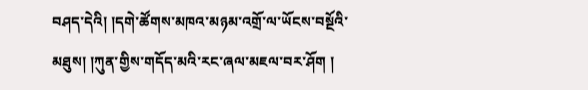བཤད་དེའི། །དགེ་ཚོགས་མཁའ་མཉམ་འགྲོ་ལ་ཡོངས་བསྔོའི་མཐུས། །ཀུན་གྱིས་གདོད་མའི་རང་ཞལ་མཇལ་བར་ཤོག །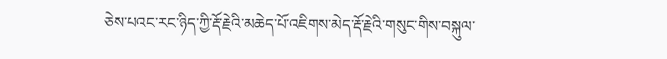ཅེས་པའང་རང་ཉིད་ཀྱི་རྡོ་རྗེའི་མཆེད་པོ་འཇིགས་མེད་རྡོ་རྗེའི་གསུང་གིས་བསྐུལ་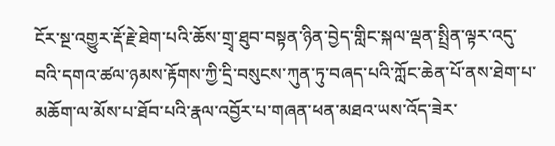ངོར་སྔ་འགྱུར་རྡོ་རྗེ་ཐེག་པའི་ཆོས་གྲྭ་ཐུབ་བསྟན་ཉིན་བྱེད་གླིང་སྐལ་ལྡན་སྤྲིན་ལྟར་འདུ་བའི་དགའ་ཚལ་ཉམས་རྟོགས་ཀྱི་དྲི་བསུངས་ཀུན་ཏུ་བཞད་པའི་ཀློང་ཆེན་པོ་ནས་ཐེག་པ་མཆོག་ལ་མོས་པ་ཐོབ་པའི་རྣལ་འབྱོར་པ་གཞན་ཕན་མཐའ་ཡས་འོད་ཟེར་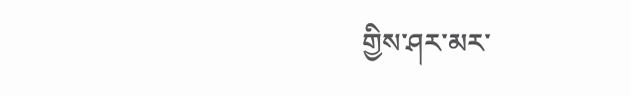གྱིས་ཤར་མར་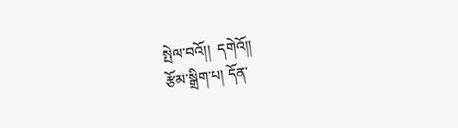སྤེལ་བའོ།།  དགེའོ།།
རྩོམ་སྒྲིག་པ། དོན་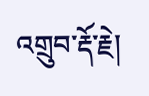འགྲུབ་རྡོ་རྗེ།